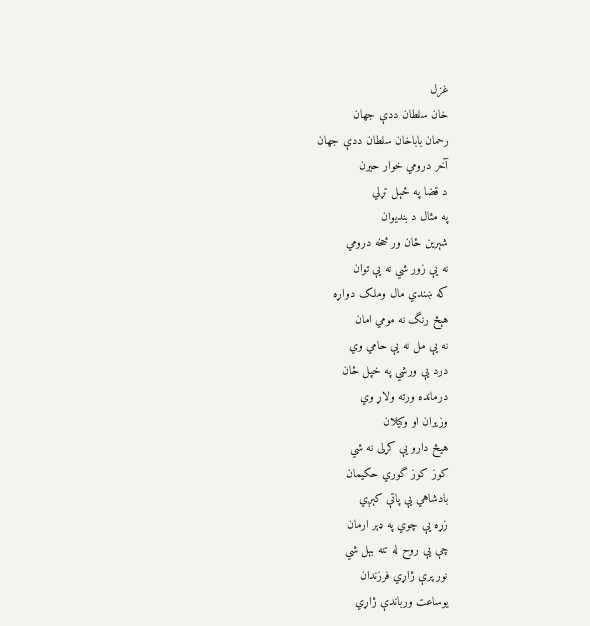غزل
خان سلطان ددې جهان
رحمان باباخان سلطان ددې جهان
آخر درومي خوار حيرن
د قضا په ځېل تړلي
په مثال د بنديوان
شېرين ځان ور څخه درومي
نه يې زور شي نه يې توان
که ښندي مال وملک دواړه
هېڅ رنگ نه مومي امان
نه يې مل نه يې حامي وي
درد يې ورشي په خپل ځان
درمانده ورته ولاړ وي
وزيران او وکيلان
هيڅ دارو يې کړلی نه شي
کوز کوز گوري حکيمان
بادشاهي يې پاتې کېږي
زړه يې چوي په ډېر ارمان
چې يې روح له تنه بېل شي
نور پرې ژاړي فرزندان
يوساعت ورباندې ژاړي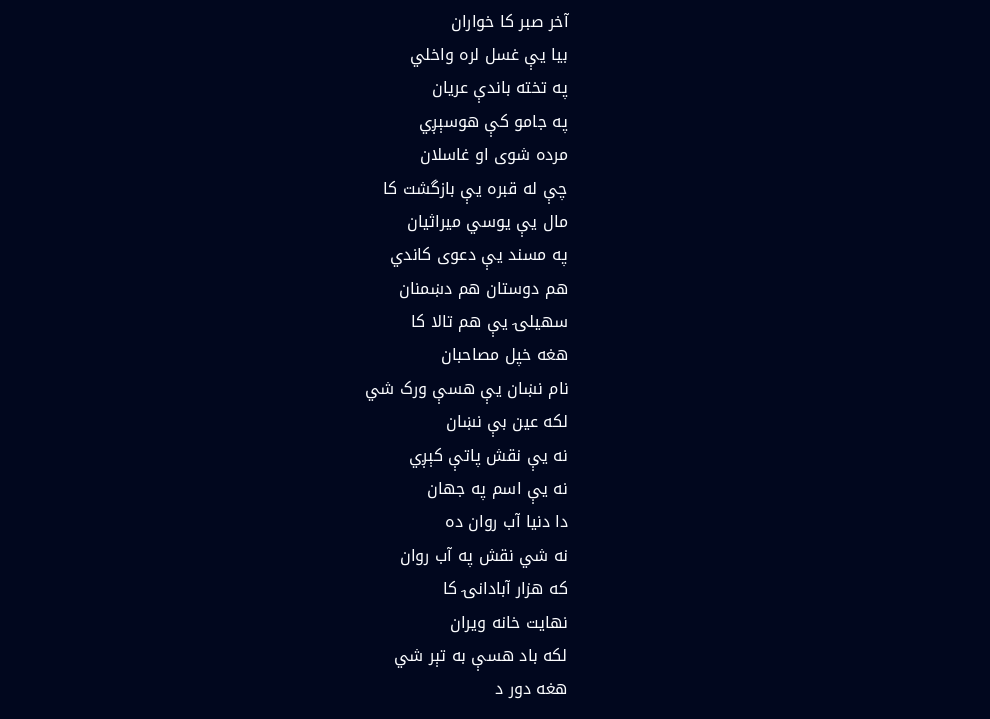آخر صبر کا خواران
بيا يې غسل لره واخلي
په تخته باندې عريان
په جامو کې هوسېږي
مرده شوی او غاسلان
چې له قبره يې بازگشت کا
مال يې يوسي ميراثيان
په مسند يې دعوی کاندي
هم دوستان هم دښمنان
سهيلۍ يې هم تالا کا
هغه خپل مصاحبان
نام نښان يې هسې ورک شي
لکه عين بې نښان
نه يې نقش پاتې کېږي
نه يې اسم په جهان
دا دنيا آب روان ده
نه شي نقش په آب روان
که هزار آبادانۍ کا
نهايت خانه ويران
لکه باد هسې به تېر شي
هغه دور د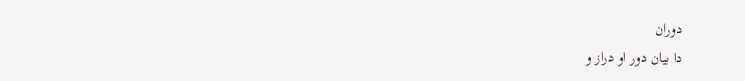دوران
دا بيان دور او دراز و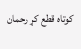کوتاه قطع کړ رحمان